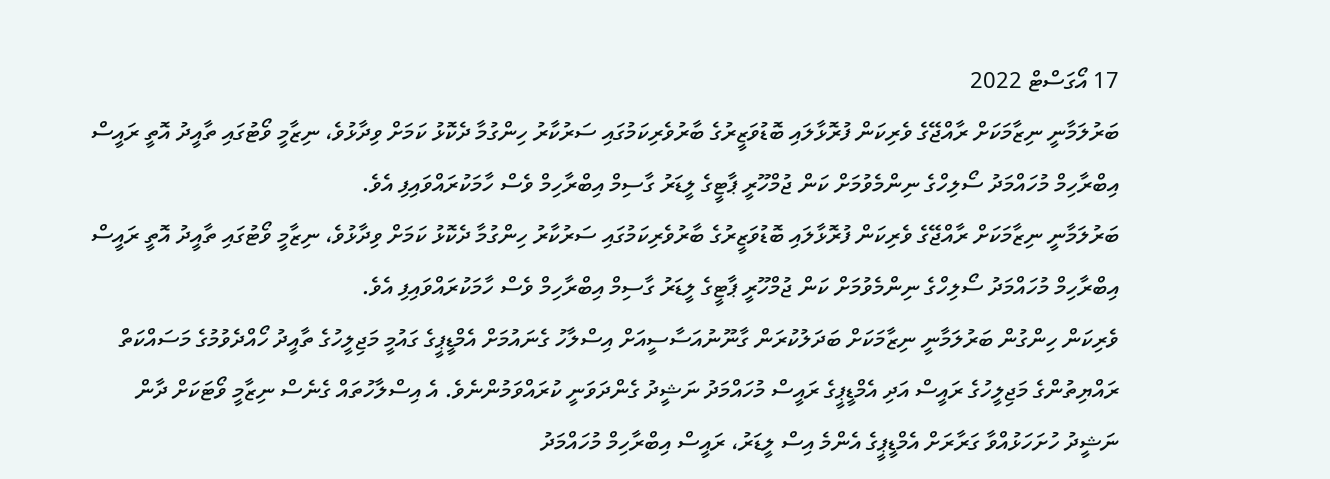17 އޯގަސްޓް 2022
ބަރުލަމާނީ ނިޒާމަކަށް ރާއްޖޭގެ ވެރިކަން ފުރޮޅާލައި ބޮޑުވަޒީރުގެ ބާރުވެރިކަމުގައި ސަރުކާރު ހިންގުމާ ދެކޮޅު ކަމަށް ވިދާޅުވެ، ނިޒާމީ ވޯޓުގައި ތާއީދު އޮތީ ރައީސް އިބްރާހިމް މުހައްމަދު ސޯލިހްގެ ނިންމެވުމަށް ކަން ޖުމްހޫރީ ޕާޓީގެ ލީޑަރު ގާސިމް އިބްރާހިމް ވެސް ހާމަކުރައްވައިފި އެވެ.
ބަރުލަމާނީ ނިޒާމަކަށް ރާއްޖޭގެ ވެރިކަން ފުރޮޅާލައި ބޮޑުވަޒީރުގެ ބާރުވެރިކަމުގައި ސަރުކާރު ހިންގުމާ ދެކޮޅު ކަމަށް ވިދާޅުވެ، ނިޒާމީ ވޯޓުގައި ތާއީދު އޮތީ ރައީސް އިބްރާހިމް މުހައްމަދު ސޯލިހްގެ ނިންމެވުމަށް ކަން ޖުމްހޫރީ ޕާޓީގެ ލީޑަރު ގާސިމް އިބްރާހިމް ވެސް ހާމަކުރައްވައިފި އެވެ.
ވެރިކަން ހިންގުން ބަރުލަމާނީ ނިޒާމަކަށް ބަދަލުކުރަން ގާނޫނުއަސާސީއަށް އިސްލާހު ގެނައުމަށް އެމްޑީޕީގެ ގައުމީ މަޖިލީހުގެ ތާއީދު ހޯއްދެވުމުގެ މަސައްކަތް ރައްޔިތުންގެ މަޖިލީހުގެ ރައީސް އަދި އެމްޑީޕީގެ ރައީސް މުހައްމަދު ނަޝީދު ގެންދަވަނީ ކުރައްވަމުންނެވެ. އެ އިސްލާހުތައް ގެނެސް ނިޒާމީ ވޯޓަކަށް ދާން ނަޝީދު ހުށަހަޅުއްވާ ގަރާރަށް އެމްޑީޕީގެ އެންމެ އިސް ލީޑަރު، ރައީސް އިބްރާހިމް މުހައްމަދު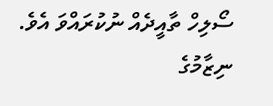ސޯލިހް ތާއީދެއް ނުކުރައްވަ އެވެ.
ނިޒާމުގެ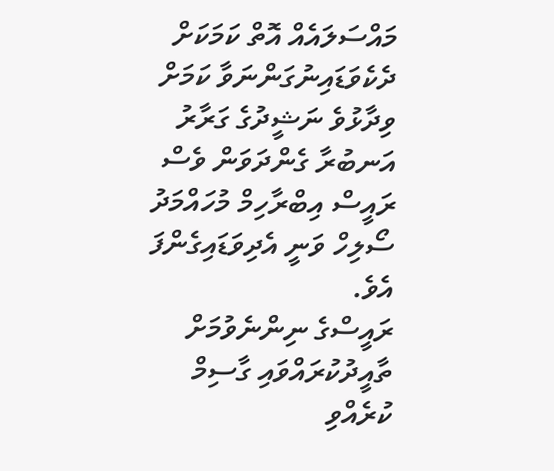މައްސަލައެއް އޮތް ކަމަކަށް ދެކެވަޑައިނުގަންނަވާ ކަމަށް ވިދާޅުވެ ނަޝީދުގެ ގަރާރު އަނބުރާ ގެންދަވަން ވެސް ރައީސް އިބްރާހިމް މުހައްމަދު ސޯލިހް ވަނީ އެދިވަޑައިގެންފަ އެވެ.
ރައީސްގެ ނިންނެވުމަށް ތާއީދުކުރައްވައި ގާސިމް ކުރެއްވި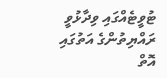ޓުވީޓެއްގައި ވިދާޅުވީ ރައްޔިތުންގެ އަތުގައި އޮތް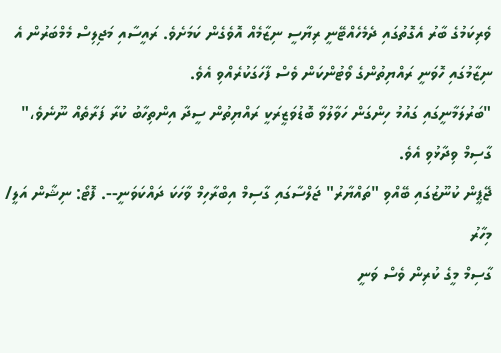ވެރިކަމުގެ ބާރު އެގޮތުގައި ދެމެހެއްޓޭނީ ރިޔާސީ ނިޒާމެއް އޮވެގެން ކަމަށެވެ. ރައީސާއި މަޖިލިސް މެމްބަރުން އެ ނިޒާމުގައި ހޮވަނީ ރައްޔިތުންގެ ވޯޓުންކަން ވެސް ފާހަގަކުރެއްވި އެވެ.
"ބަރުލަމާނީގައި ގައުމު ހިންގަން ހަވާލުވާ ބޮޑުވަޒީރަކީ ރައްޔިތުން ސީދާ އިންތިހާބު ކުރާ ފަރާތެއް ނޫނެވެ،" ގާސިމް ވިދާޅުވި އެވެ.
ޖޭޕީން ކުނޫޒުގައި ބޭއްވި "ތައްޔާރު" ޖަލްސާގައި ގާސިމް އިބްރާހިމް ވާހަކަ ދައްކަވަނީ--. ފޮޓޯ: ނިޝާން އަލީ/ މިހާރު
ގާސިމް މީގެ ކުރިން ވެސް ވަނީ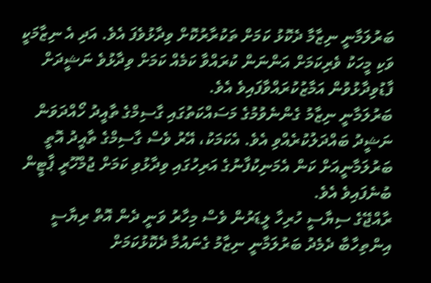ބަރުލަމާނީ ނިޒާމާ ދެކޮޅު ކަމަށް ތަކުރާރުކޮށް ވިދާޅުވެފަ އެވެ. އަދި އެ ނިޒާމަކީ ވަކި މީހަކު ވެރިކަމަށް އަންނަން ކުރައްވާ ކަމެއް ކަމަށް ވިދާޅުވެ ނަޝީދަށް ފާޑުވިދާޅުވުން އަމާޒުކުރައްވާފައިވެ އެވެ.
ބަރުލަމާނީ ނިޒާމު ގެންނެވުމުގެ މަސައްކަތުގައި ގާސިމްގެ ތާއީދު ހޯއްދަވަން ނަޝީދު ބައްދަލުކުރެއްވި އެވެ. އެކަމަކު، އޭރު ވެސް ގާސިމްގެ ތާއީދު އޮތީ ބަރުލަމާނީއަށް ކަން އެމަނިކުފާނުގެ އަރިހުގައި ވިދާޅުވި ކަމަށް ޖުމްހޫރީ ޕާޓީން ބުނެފައިވެ އެވެ.
ރާއްޖޭގެ ސިޔާސީ ހުރިހާ ލީޑަރުން ވެސް މިހާރު ވަނީ ދެން އޮތް ރިޔާސީ އިންތިހާބާ ދެމެދު ބަރުލަމާނީ ނިޒާމު ގެނައުމާ ދެކޮޅުކަމަށް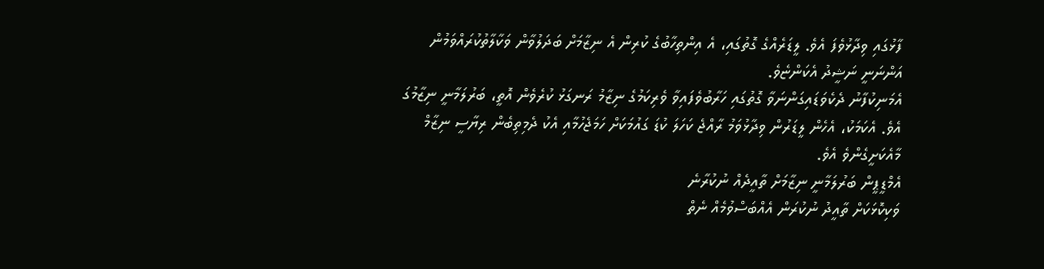ފާޅުގައި ވިދާޅުވެފަ އެވެ. ލީޑަރެއްގެ ގޮތުގައި، އެ އިންތިހާބުގެ ކުރިން އެ ނިޒާމަށް ބަދަލުވާން ވަކާލާތުކުރައްވަމުން އަންނަނީ ނަޝީދު އެކަންޏެވެ.
އެމަނިކުފާނު ދެކެވަޑައިގަންނަވާ ގޮތުގައި ހަރާބުވެފައިވާ ވެރިކަމުގެ ނިޒާމު ރަނގަޅު ކުރެވެން އޮތީ، ބަރުލަމާނީ ނިޒާމުގަ އެވެ. އެކަމަކު، އެހެން ލީޑަރުން ވިދާޅުވަމު ރާއްޖެ ކަހަލަ ކުޑަ ގައުމަކަށް ހަމަޖެހުމާއި އެކު ދެމިތިބެން ރިޔާސީ ނިޒާމް މާއެކަށީގެންވެ އެވެ.
އެމްޑީޕީން ބަރުލަމާނީ ނިޒާމަށް ތާއީދެއް ނުކުރާނެ
ވަކިކޮޅަކަށް ތާއީދު ނުކުރަން އެއްބަސްވުމެއް ނެތް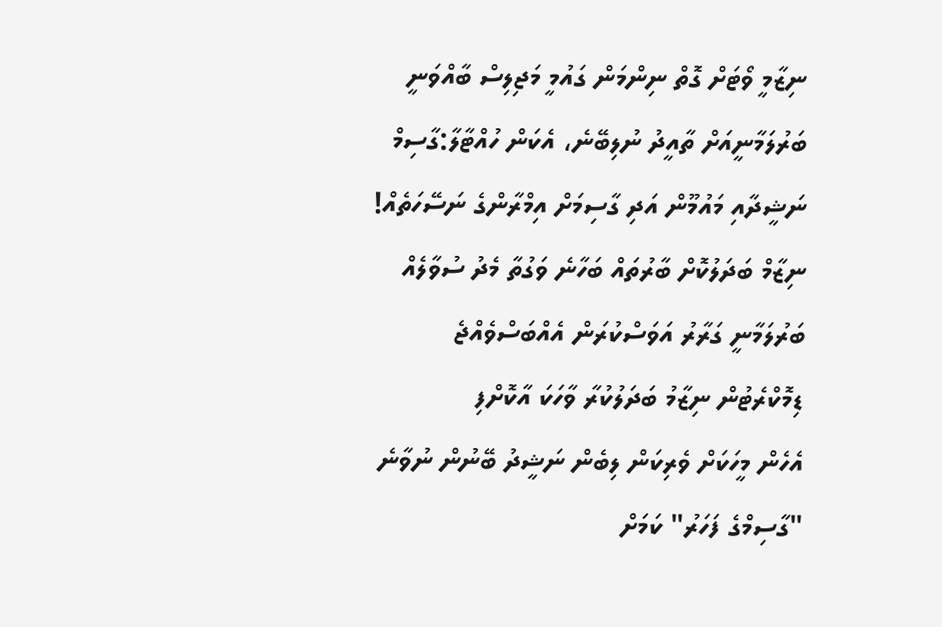ނިޒާމީ ވޯޓަށް ގޮތް ނިންމަން ގައުމީ މަޖިލިސް ބާއްވަނީ
ބަރުލަމާނީއަށް ތާއީދު ނުލިބޭނެ، އެކަން ހުއްޓާލާ:ގާސިމް
ނަޝީދާއި މައުމޫން އަދި ގާސިމަށް އިމްރާންގެ ނަސޭހަތެއް!
ނިޒާމް ބަދަލުކޮށް ބާރުތައް ބަހާނެ ވަގުތާ މެދު ސުވާލެއް
ބަރުލަމާނީ ގަރާރު އަވަސްކުރަން އެއްބަސްވެއްޖެ
ޑިމޮކްރެޓުން ނިޒާމު ބަދަލުކުރާ ވާހަކަ އާކޮށްފި
އެހެން މީހަކަށް ވެރިކަން ލިބެން ނަޝީދު ބޭނުން ނުވާނެ
"ގާސިމްގެ ފަހަރު" ކަމަށް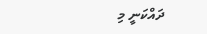ދައްކަނީ މި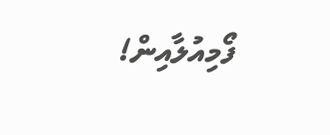ފޯމިއުލާއިން!